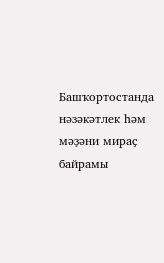Башҡортостанда нәзәкәтлек һәм мәҙәни мираҫ байрамы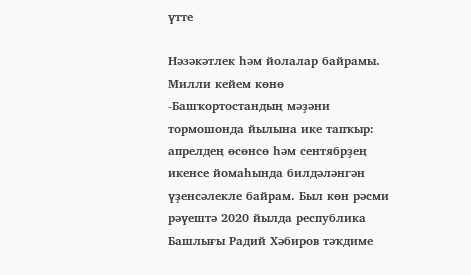үтте

Нәзәкәтлек һәм йолалар байрамы. Милли кейем көнө -Башҡортостандың мәҙәни тормошонда йылына ике тапҡыр: апрелдең өсөнсө һәм сентябрҙең икенсе йомаһында билдәләнгән үҙенсәлекле байрам. Был көн рәсми рәүештә 2020 йылда республика Башлығы Радий Хәбиров тәҡдиме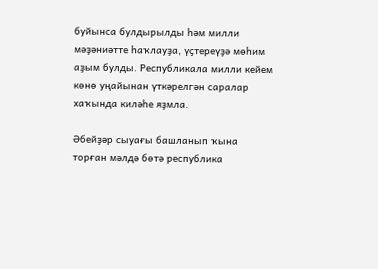буйынса булдырылды һәм милли мәҙәниәтте һаҡлауҙа, үҫтереүҙә мөһим аҙым булды. Республикала милли кейем көнө уңайынан үткәрелгән саралар хаҡында киләһе яҙмла.

Әбейҙәр сыуағы башланып ҡына торған мәлдә бөтә республика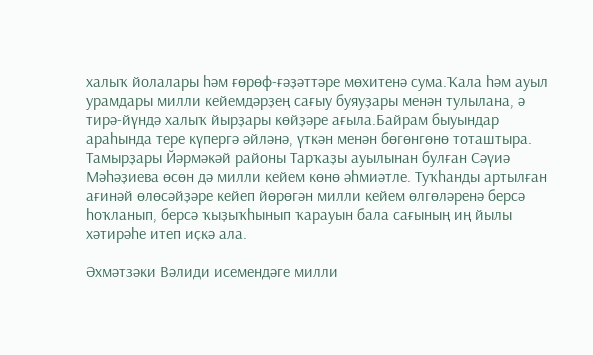халыҡ йолалары һәм ғөрөф-ғәҙәттәре мөхитенә сума.Ҡала һәм ауыл урамдары милли кейемдәрҙең сағыу буяуҙары менән тулылана, ә тирә-йүндә халыҡ йырҙары көйҙәре ағыла.Байрам быуындар араһында тере күпергә әйләнә, үткән менән бөгөнгөнө тоташтыра. Тамырҙары Йәрмәкәй районы Тарҡаҙы ауылынан булған Сәүиә Мәһәҙиева өсөн дә милли кейем көнө әһмиәтле. Туҡһанды артылған ағинәй өлөсәйҙәре кейеп йөрөгән милли кейем өлгөләренә берсә һоҡланып, берсә ҡыҙыҡһынып ҡарауын бала сағының иң йылы хәтирәһе итеп иҫкә ала.

Әхмәтзәки Вәлиди исемендәге милли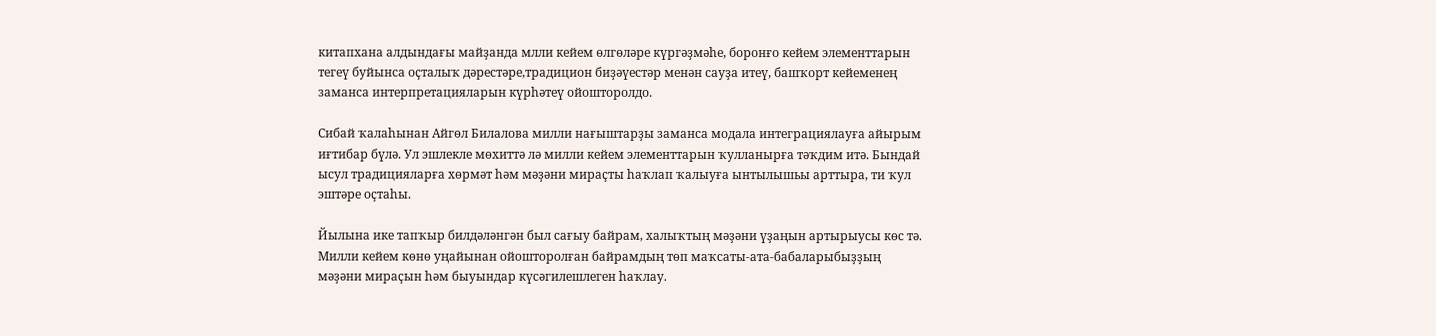китапхана алдындағы майҙанда млли кейем өлгөләре күргәҙмәһе, боронғо кейем элементтарын тегеү буйынса оҫталыҡ дәрестәре,традицион биҙәүестәр менән сауҙа итеү, башҡорт кейеменең заманса интерпретацияларын күрһәтеү ойошторолдо.

Сибай ҡалаһынан Айгөл Билалова милли нағыштарҙы заманса модала интеграциялауға айырым иғтибар бүлә. Ул эшлекле мөхиттә лә милли кейем элементтарын ҡулланырға тәҡдим итә. Бындай ысул традицияларға хөрмәт һәм мәҙәни мираҫты һаҡлап ҡалыуға ынтылышьы арттыра, ти ҡул эштәре оҫтаһы.

Йылына ике тапҡыр билдәләнгән был сағыу байрам, халыҡтың мәҙәни үҙаңын артырыусы көс тә. Милли кейем көнө уңайынан ойошторолған байрамдың төп маҡсаты-ата-бабаларыбыҙҙың мәҙәни мираҫын һәм быуындар күсәгилешлеген һаҡлау.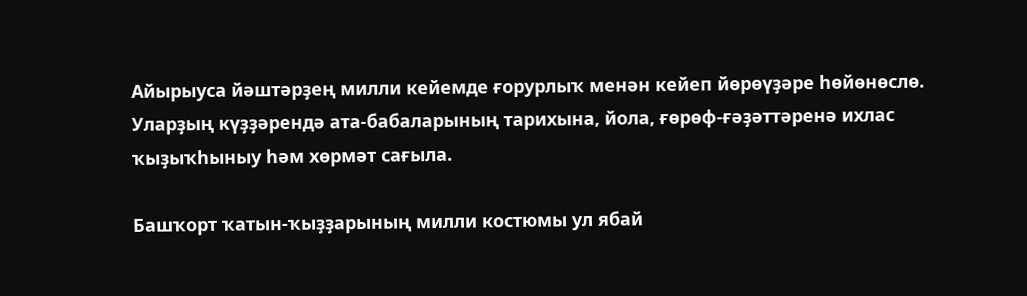Айырыуса йәштәрҙең милли кейемде ғорурлыҡ менән кейеп йөрөүҙәре һөйөнөслө. Уларҙың күҙҙәрендә ата-бабаларының тарихына, йола, ғөрөф-ғәҙәттәренә ихлас ҡыҙыҡһыныу һәм хөрмәт сағыла.

Башҡорт ҡатын-ҡыҙҙарының милли костюмы ул ябай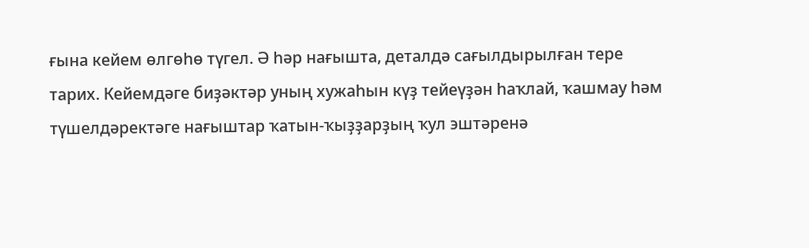ғына кейем өлгөһө түгел. Ә һәр нағышта, деталдә сағылдырылған тере тарих. Кейемдәге биҙәктәр уның хужаһын күҙ тейеүҙән һаҡлай, ҡашмау һәм түшелдәректәге нағыштар ҡатын-ҡыҙҙарҙың ҡул эштәренә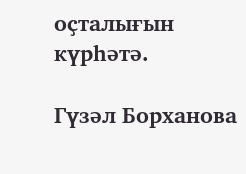оҫталығын күрһәтә.

Гүзәл Борханова